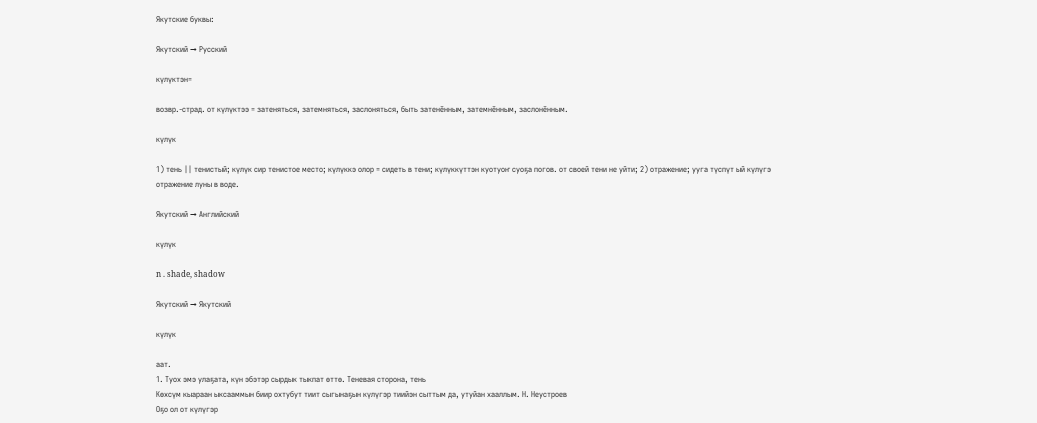Якутские буквы:

Якутский → Русский

күлүктэн=

возвр.-страд. от күлүктээ = затеняться, затемняться, заслоняться, быть затенённым, затемнённым, заслонённым.

күлүк

1) тень || тенистый; күлүк сир тенистое место; күлүккэ олор = сидеть в тени; күлүккүттэн куотуоҥ суоҕа погов. от своей тени не уйти; 2) отражение; ууга түспүт ый күлүгэ отражение луны в воде.

Якутский → Английский

күлүк

n . shade, shadow

Якутский → Якутский

күлүк

аат.
1. Туох эмэ улаҕата, күн эбэтэр сырдык тыкпат өттө. Теневая сторона, тень
Көхсүм кыараан ыксааммын биир охтубут тиит сыгынаҕын күлүгэр тиийэн сыттым да, утуйан хааллым. Н. Неустроев
Оҕо ол от күлүгэр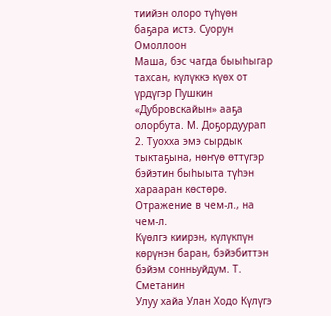тиийэн олоро түһүөн баҕара истэ. Суорун Омоллоон
Маша, бэс чагда быыһыгар тахсан, күлүккэ күөх от үрдүгэр Пушкин «Дубровскайын» ааҕа олорбута. М. Доҕордуурап
2. Туохха эмэ сырдык тыктаҕына, нөҥүө өттүгэр бэйэтин быһыыта түһэн харааран көстөрө. Отражение в чем-л., на чем-л.
Күөлгэ киирэн, күлүкпүн көрүнэн баран, бэйэбиттэн бэйэм сонньуйдум. Т. Сметанин
Улуу хайа Улан Ходо Күлүгэ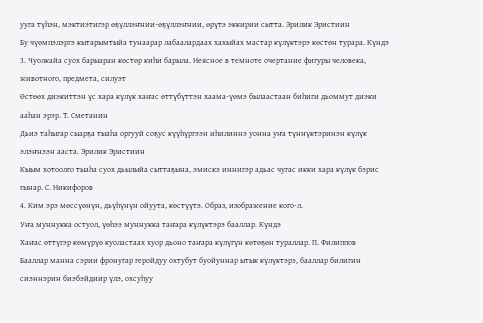ууга түһэн, мэктиэтигэр өҕүллэҥнии-өҕүллэҥнии, өрүтэ эккирии сытта. Эрилик Эристиин
Бу чүөмпэлэргэ кытарымтыйа тунаарар лабаалардаах хахыйах мастар күлүктэрэ көстөн турара. Күндэ
3. Чуолкайа суох барыаран көстөр киһи барыла. Неясное в темноте очертание фигуры человека, животного, предмета, силуэт
Өстөөх диэкиттэн үс хара күлүк хаҥас өттүбүттэн хаама-үөмэ былаастаан биһиги дьоммут диэки ааһан эрэр. Т. Сметанин
Дьиэ таһыгар сыарҕа тыаһа оргууй соҕус күүһүргээн иһилиннэ уонна уҥа түннүктэринэн күлүк элэҥнээн ааста. Эрилик Эристиин
Кыым хотоолго тыаһа суох дьылыйа сыттаҕына, эмискэ иннигэр адьас чугас икки хара күлүк бэрис гынар. С. Никифоров
4. Ким эрэ мөссүөнүн, дьүһүнүн ойуута, көстүүтэ. Образ, изображение кого-л.
Уҥа муннукка остуол, үөһээ муннукка таҥара күлүктэрэ бааллар. Күндэ
Хаҥас өттүгэр көмүрүө куоластаах хуор дьоно таҥара күлүгүн көтөҕөн тураллар. П. Филиппов
Бааллар манна сэрии фронугар геройдуу охтубут буойуннар ытык күлүктэрэ, бааллар билигин сиэннэрин биэбэйдиир үлэ, охсуһуу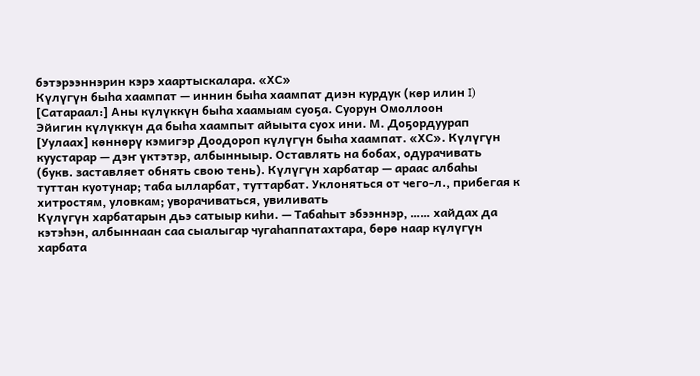бэтэрээннэрин кэрэ хаартыскалара. «ХС»
Күлүгүн быһа хаампат — иннин быһа хаампат диэн курдук (көр илин I)
[Сатараал:] Аны күлүккүн быһа хаамыам суоҕа. Суорун Омоллоон
Эйигин күлүккүн да быһа хаампыт айыыта суох ини. М. Доҕордуурап
[Уулаах] көннөрү кэмигэр Доодороп күлүгүн быһа хаампат. «ХС». Күлүгүн куустарар — дэҥ үктэтэр, албынныыр. Оставлять на бобах, одурачивать (букв. заставляет обнять свою тень). Күлүгүн харбатар — араас албаһы туттан куотунар; таба ылларбат, туттарбат. Уклоняться от чего-л., прибегая к хитростям, уловкам; уворачиваться, увиливать
Күлүгүн харбатарын дьэ сатыыр киһи. — Табаһыт эбээннэр, …… хайдах да кэтэһэн, албыннаан саа сыалыгар чугаһаппатахтара, бөрө наар күлүгүн харбата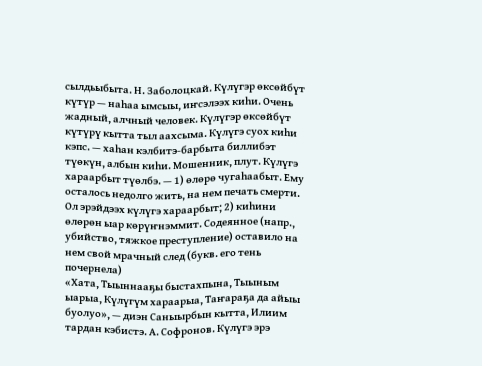сылдьыбыта. Н. Заболоцкай. Күлүгэр өксөйбүт күтүр — наһаа ымсыы, иҥсэлээх киһи. Очень жадный, алчный человек. Күлүгэр өксөйбүт күтүрү кытта тыл аахсыма. Күлүгэ суох киһи кэпс. — хаһан кэлбитэ-барбыта биллибэт түөкүн, албын киһи. Мошенник, плут. Күлүгэ хараарбыт түөлбэ. — 1) өлөрө чугаһаабыт. Ему осталось недолго жить, на нем печать смерти. Ол эрэйдээх күлүгэ хараарбыт; 2) киһини өлөрөн ыар көрүҥнэммит. Содеянное (напр., убийство, тяжкое преступление) оставило на нем свой мрачный след (букв. его тень почернела)
«Хата, Тыыннааҕы быстахпына, Тыыным ыарыа, Күлүгүм хараарыа, Таҥараҕа да айыы буолуо», — диэн Саныырбын кытта, Илиим тардан кэбистэ. А. Софронов. Күлүгэ эрэ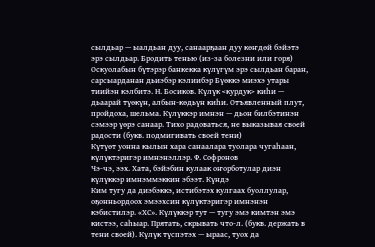сылдьар — ыалдьан дуу, санаарҕаан дуу көҥдөй бэйэтэ эрэ сылдьар. Бродить тенью (из-за болезни или горя)
Оскуолабын бүтэрэр банкекка күлүгүм эрэ сылдьан баран, сарсыарданан дьиэбэр кэлиибэр Бүөккэ миэхэ утары тиийэн кэлбитэ. Н. Босиков. Күлүк <курдук> киһи — дьаарай түөкүн, албын-көдьүн киһи. Отъявленный плут, пройдоха, шельма. Күлүккэр имнэн — дьон билбэтинэн сэмээр үөрэ санаар. Тихо радоваться, не выказывая своей радости (букв. подмигивать своей тени)
Күтүөт уонна кылын хара санаалара туолара чугаһаан, күлүктэригэр имнэнэллэр. Ф. Софронов
Чэ-чэ, ээх. Хата, бэйэбин кулаак оҥорботулар диэн күлүккэр имнэммэккин эбээт. Күндэ
Ким тугу да диэбэккэ, истибэтэх кулгаах буоллулар, оҕонньордоох эмээхсин күлүктэригэр имнэнэн кэбистилэр. «ХС». Күлүккэр тут — тугу эмэ кимтэн эмэ кистээ, саһыар. Прятать, скрывать что-л. (букв. держать в тени своей). Күлүк түспэтэх — ыраас, туох да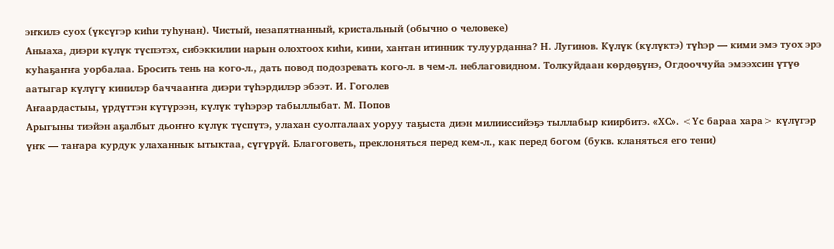эҥкилэ суох (үксүгэр киһи туһунан). Чистый, незапятнанный, кристальный (обычно о человеке)
Аныаха, диэри күлүк түспэтэх, сибэккилии нарын олохтоох киһи, кини, хантан итинник тулуурданна? Н. Лугинов. Күлүк (күлүктэ) түһэр — кими эмэ туох эрэ куһаҕаҥҥа уорбалаа. Бросить тень на кого-л., дать повод подозревать кого-л. в чем-л. неблаговидном. Толкуйдаан көрдөҕүнэ, Огдооччуйа эмээхсин үтүө аатыгар күлүгү кинилэр баччааҥҥа диэри түһэрдилэр эбээт. И. Гоголев
Аҥаардастыы, үрдүттэн күтүрээн, күлүк түһэрэр табыллыбат. М. Попов
Арыгыны тиэйэн аҕалбыт дьоҥҥо күлүк түспүтэ, улахан суолталаах уоруу таҕыста диэн милииссийэҕэ тыллабыр киирбитэ. «ХС». <Үс бараа хара> күлүгэр үҥк — таҥара курдук улаханнык ытыктаа, сүгүрүй. Благоговеть, преклоняться перед кем-л., как перед богом (букв. кланяться его тени)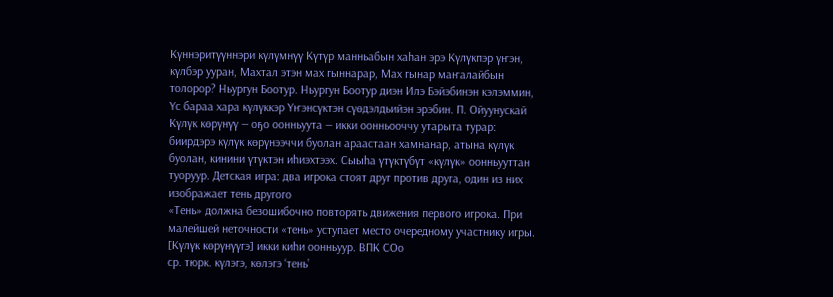Күннэритүүннэри күлүмнүү Күтүр манньабын хаһан эрэ Күлүкпэр үҥэн, күлбэр ууран, Махтал этэн мах гыннарар, Мах гынар маҥалайбын толорор? Ньургун Боотур. Ньургун Боотур диэн Илэ Бэйэбинэн кэлэммин, Үс бараа хара күлүккэр Үҥэнсүктэн сүөдэлдьийэн эрэбин. П. Ойуунускай
Күлүк көрүнүү — оҕо оонньуута — икки оонньооччу утарыта турар: биирдэрэ күлүк көрүнээччи буолан араастаан хамнанар, атына күлүк буолан, кинини үтүктэн иһиэхтээх. Сыыһа үтүктүбүт «күлүк» оонньууттан туоруур. Детская игра: два игрока стоят друг против друга, один из них изображает тень другого
«Тень» должна безошибочно повторять движения первого игрока. При малейшей неточности «тень» уступает место очередному участнику игры. [Күлүк көрүнүүгэ] икки киһи оонньуур. ВПК СОо
ср. тюрк. күлэгэ, көлэгэ ‘тень’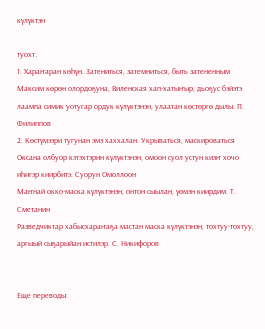күлүктэн

туохт.
1. Хараҥаран көһүн. Затениться, затемниться, быть затененным
Максим көрөн олордоҕуна, Виленская хап-хатыҥыр, дьоҕус бэйэтэ лаампа симик уотугар ордук күлүктэнэн, улаатан көстөргө дылы. П. Филиппов
2. Көстүмээри тугунан эмэ хаххалан. Укрываться, маскироваться
Оксана олбуор кэтэхтэрин күлүктэнэн, омоон суол устун киэҥ хочо иһигэр киирбитэ. Суорун Омоллоон
Маҥнай окко-маска күлүктэнэн, онтон сыылан, үөмэн киирдим. Т. Сметанин
Разведчиктар хабысхараҥаҕа мастан маска күлүктэнэн, тохтуу-тохтуу, аргыый сыҕарыйан истилэр. С. Никифоров


Еще переводы: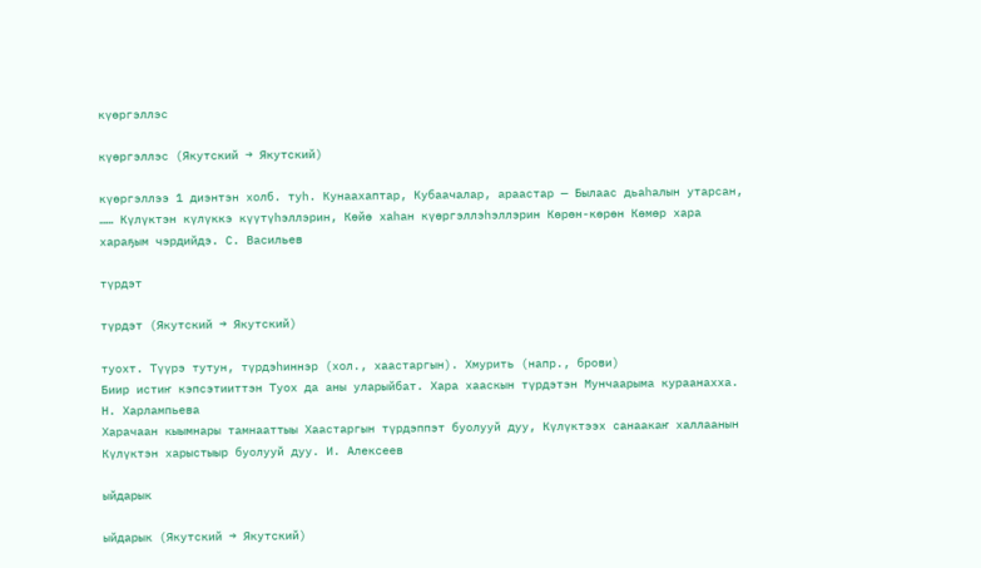күөргэллэс

күөргэллэс (Якутский → Якутский)

күөргэллээ 1 диэнтэн холб. туһ. Кунаахаптар, Кубаачалар, араастар — Былаас дьаһалын утарсан, …… Күлүктэн күлүккэ күүтүһэллэрин, Көйө хаһан күөргэллэһэллэрин Көрөн-көрөн Көмөр хара хараҕым чэрдийдэ. С. Васильев

түрдэт

түрдэт (Якутский → Якутский)

туохт. Түүрэ тутун, түрдэһиннэр (хол., хаастаргын). Хмурить (напр., брови)
Биир истиҥ кэпсэтииттэн Туох да аны уларыйбат. Хара хааскын түрдэтэн Мунчаарыма кураанахха. Н. Харлампьева
Харачаан кыымнары тамнааттыы Хаастаргын түрдэппэт буолууй дуу, Күлүктээх санаакаҥ халлаанын Күлүктэн харыстыыр буолууй дуу. И. Алексеев

ыйдарык

ыйдарык (Якутский → Якутский)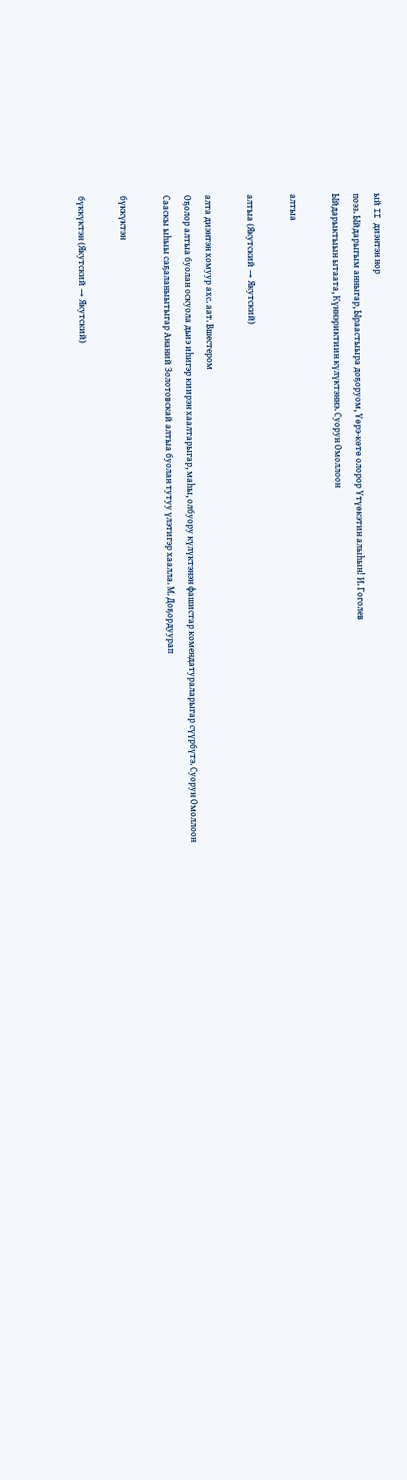ый II диэнтэн нор
поэз. Ыйдарыгым анныгар, Ыраастыыра доҕоруом, Үөрэ-көтө олорор Үтүөкэтин алыһын! И. Гоголев
Ыйдарыктыын ытаата, Күннэриктиин күлүктэннэ. Суорун Омоллоон

алтыа

алтыа (Якутский → Якутский)

алта диэнтэн хомуур ахс. аат. Вшестером
Оҕолор алтыа буолан оскуола дьиэ иһигэр киирэн хаалтарыгар, маһы, олбуору күлүктэнэн фашистар комендатураларыгар сүүрбүтэ. Суорун Омоллоон
Сааскы ыһыы саҕаланыытыгар Ананий Золотовскай алтыа буолан тутуу үлэтигэр хаалла. М. Доҕордуурап

бүккүктэн

бүккүктэн (Якутский → Якутский)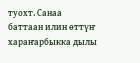туохт. Санаа баттаан илин өттүҥ хараҥарбыкка дылы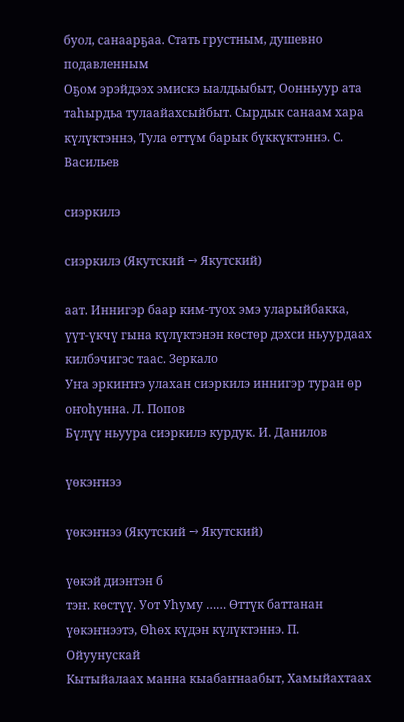буол, санаарҕаа. Стать грустным, душевно подавленным
Оҕом эрэйдээх эмискэ ыалдьыбыт, Оонньуур ата таһырдьа тулаайахсыйбыт. Сырдык санаам хара күлүктэннэ, Тула өттүм барык бүккүктэннэ. С. Васильев

сиэркилэ

сиэркилэ (Якутский → Якутский)

аат. Иннигэр баар ким-туох эмэ уларыйбакка, үүт-үкчү гына күлүктэнэн көстөр дэхси ньуурдаах килбэчигэс таас. Зеркало
Уҥа эркиҥҥэ улахан сиэркилэ иннигэр туран өр оҥоһунна. Л. Попов
Бүлүү ньуура сиэркилэ курдук. И. Данилов

үөкэҥнээ

үөкэҥнээ (Якутский → Якутский)

үөкэй диэнтэн б
тэҥ. көстүү. Уот Уһуму …… Өттүк баттанан үөкэҥнээтэ, Өһөх күдэн күлүктэннэ. П. Ойуунускай
Кытыйалаах манна кыабаҥнаабыт, Хамыйахтаах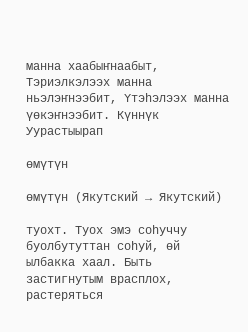манна хаабыҥнаабыт, Тэриэлкэлээх манна ньэлэҥнээбит, Үтэһэлээх манна үөкэҥнээбит. Күннүк Уурастыырап

өмүтүн

өмүтүн (Якутский → Якутский)

туохт. Туох эмэ соһуччу буолбутуттан соһуй, өй ылбакка хаал. Быть застигнутым врасплох, растеряться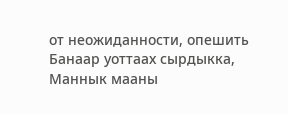от неожиданности, опешить
Банаар уоттаах сырдыкка, Маннык мааны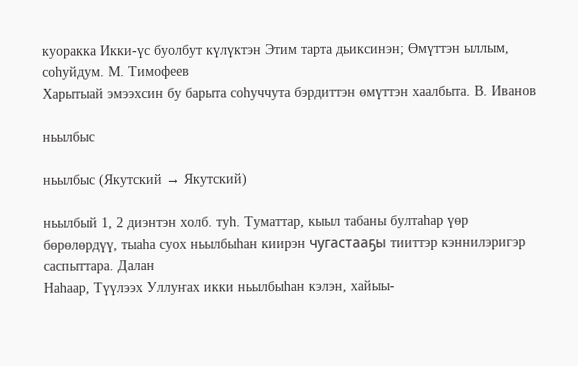куоракка Икки-үс буолбут күлүктэн Этим тарта дьиксинэн; Өмүттэн ыллым, соһуйдум. М. Тимофеев
Харытыай эмээхсин бу барыта соһуччута бэрдиттэн өмүттэн хаалбыта. В. Иванов

ньылбыс

ньылбыс (Якутский → Якутский)

ньылбый 1, 2 диэнтэн холб. туһ. Туматтар, кыыл табаны бултаһар үөр бөрөлөрдүү, тыаһа суох ньылбыһан киирэн чугастааҕы тииттэр кэннилэригэр саспыттара. Далан
Наһаар, Түүлээх Уллуҥах икки ньылбыһан кэлэн, хайыы-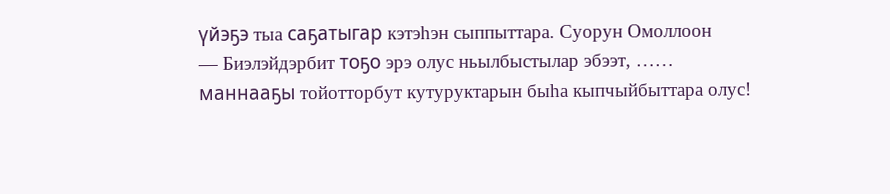үйэҕэ тыа саҕатыгар кэтэһэн сыппыттара. Суорун Омоллоон
— Биэлэйдэрбит тоҕо эрэ олус ньылбыстылар эбээт, …… маннааҕы тойотторбут кутуруктарын быһа кыпчыйбыттара олус!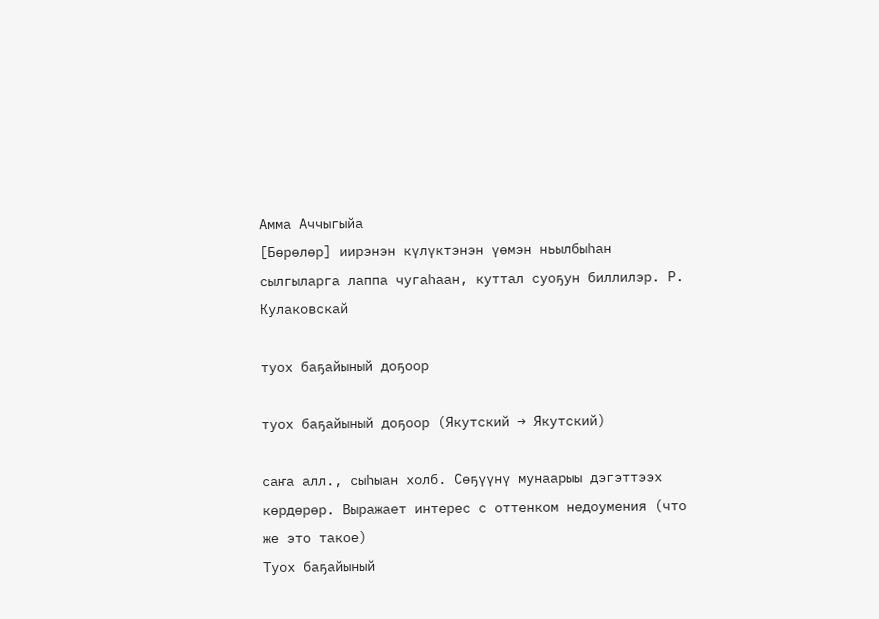Амма Аччыгыйа
[Бөрөлөр] иирэнэн күлүктэнэн үөмэн ньылбыһан сылгыларга лаппа чугаһаан, куттал суоҕун биллилэр. Р. Кулаковскай

туох баҕайыный доҕоор

туох баҕайыный доҕоор (Якутский → Якутский)

саҥа алл., сыһыан холб. Сөҕүүнү мунаарыы дэгэттээх көрдөрөр. Выражает интерес с оттенком недоумения (что же это такое)
Туох баҕайыный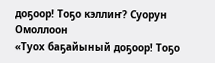доҕоор! Тоҕо кэллиҥ? Суорун Омоллоон
«Туох баҕайыный доҕоор! Тоҕо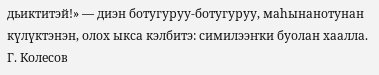дьиктитэй!» — диэн ботугуруу-ботугуруу, маһынанотунан күлүктэнэн, олох ыкса кэлбитэ: симилээҥки буолан хаалла. Г. Колесов